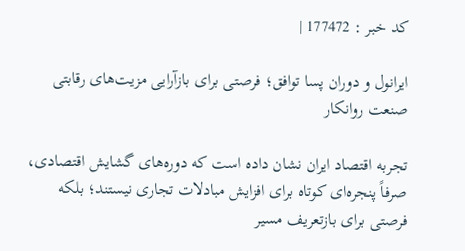کد خبر : 177472 |

ایرانول و دوران پسا توافق؛ فرصتی برای بازآرایی مزیت‌های رقابتی صنعت روانکار

تجربه اقتصاد ایران نشان داده است که دوره‌های گشایش اقتصادی، صرفاً پنجره‌ای کوتاه برای افزایش مبادلات تجاری نیستند؛ بلکه فرصتی برای بازتعریف مسیر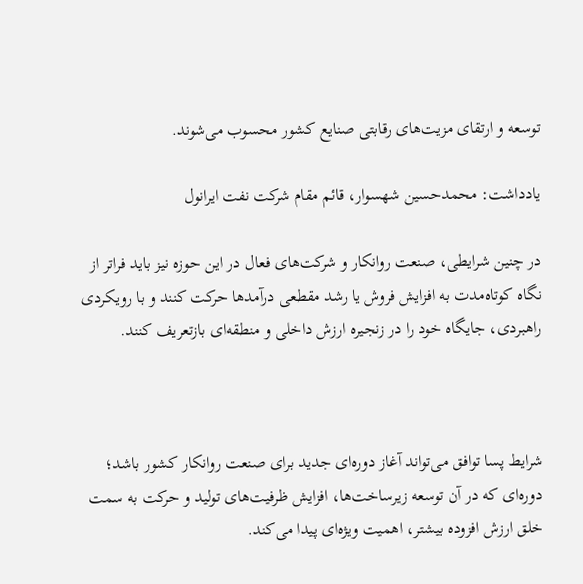توسعه و ارتقای مزیت‌های رقابتی صنایع کشور محسوب می‌شوند.

یادداشت: محمدحسین شهسوار، قائم مقام شرکت نفت ایرانول

در چنین شرایطی، صنعت روانکار و شرکت‌های فعال در این حوزه نیز باید فراتر از نگاه کوتاه‌مدت به افزایش فروش یا رشد مقطعی درآمدها حرکت کنند و با رویکردی راهبردی، جایگاه خود را در زنجیره ارزش داخلی و منطقه‌ای بازتعریف کنند.



شرایط پسا توافق می‌تواند آغاز دوره‌ای جدید برای صنعت روانکار کشور باشد؛ دوره‌ای که در آن توسعه زیرساخت‌ها، افزایش ظرفیت‌های تولید و حرکت به سمت خلق ارزش افزوده بیشتر، اهمیت ویژه‌ای پیدا می‌کند.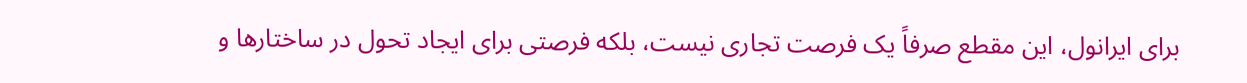برای ایرانول، این مقطع صرفاً یک فرصت تجاری نیست، بلکه فرصتی برای ایجاد تحول در ساختارها و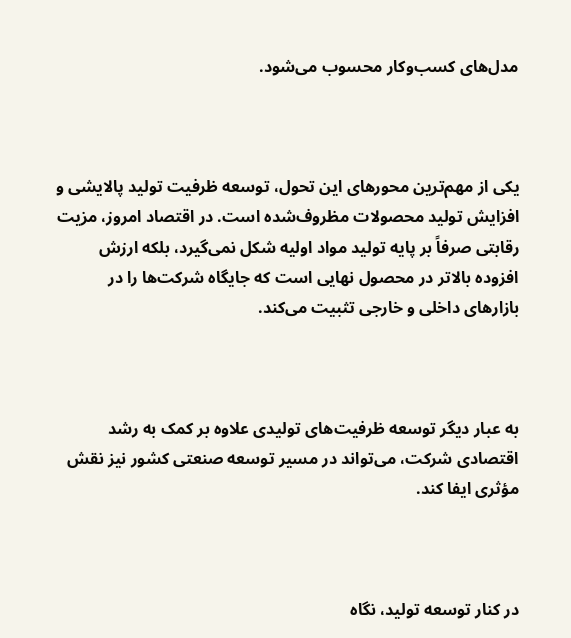مدل‌های کسب‌وکار محسوب می‌شود.



یکی از مهم‌ترین محورهای این تحول، توسعه ظرفیت تولید پالایشی و افزایش تولید محصولات مظروف‌شده است. در اقتصاد امروز، مزیت رقابتی صرفاً بر پایه تولید مواد اولیه شکل نمی‌گیرد، بلکه ارزش افزوده بالاتر در محصول نهایی است که جایگاه شرکت‌ها را در بازارهای داخلی و خارجی تثبیت می‌کند.



به عبار دیگر توسعه ظرفیت‌های تولیدی علاوه بر کمک به رشد اقتصادی شرکت، می‌تواند در مسیر توسعه صنعتی کشور نیز نقش مؤثری ایفا کند.



در کنار توسعه تولید، نگاه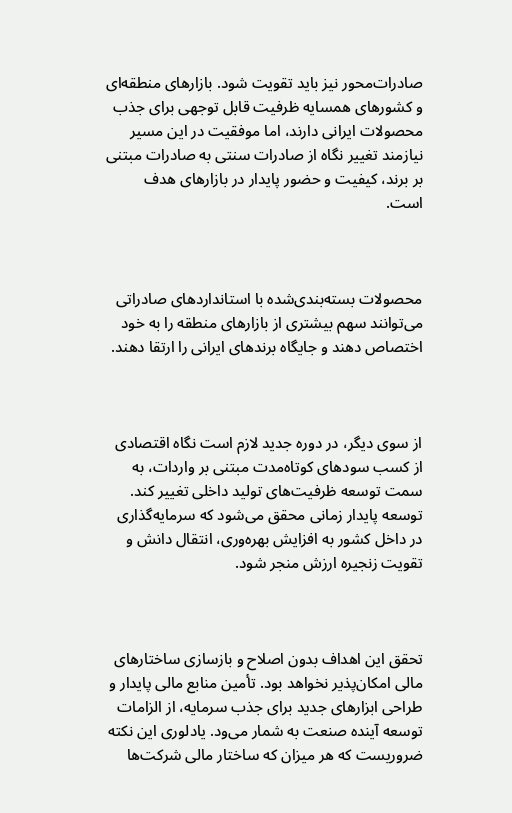صادرات‌محور نیز باید تقویت شود. بازارهای منطقه‌ای و کشورهای همسایه ظرفیت قابل توجهی برای جذب محصولات ایرانی دارند، اما موفقیت در این مسیر نیازمند تغییر نگاه از صادرات سنتی به صادرات مبتنی بر برند، کیفیت و حضور پایدار در بازارهای هدف است.



محصولات بسته‌بندی‌شده با استانداردهای صادراتی می‌توانند سهم بیشتری از بازارهای منطقه را به خود اختصاص دهند و جایگاه برندهای ایرانی را ارتقا دهند.



از سوی دیگر، در دوره جدید لازم است نگاه اقتصادی از کسب سودهای کوتاه‌مدت مبتنی بر واردات، به سمت توسعه ظرفیت‌های تولید داخلی تغییر کند. توسعه پایدار زمانی محقق می‌شود که سرمایه‌گذاری در داخل کشور به افزایش بهره‌وری، انتقال دانش و تقویت زنجیره ارزش منجر شود.



تحقق این اهداف بدون اصلاح و بازسازی ساختارهای مالی امکان‌پذیر نخواهد بود. تأمین منابع مالی پایدار و طراحی ابزارهای جدید برای جذب سرمایه، از الزامات توسعه آینده صنعت به شمار می‌ود. یادلوری این نکته ضروریست که هر میزان که ساختار مالی شرکت‌ها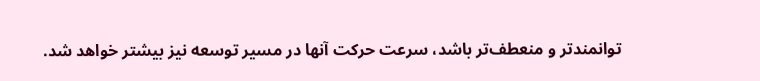توانمندتر و منعطف‌تر باشد، سرعت حرکت آنها در مسیر توسعه نیز بیشتر خواهد شد.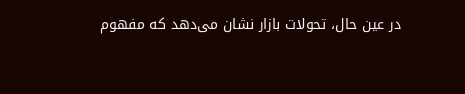در عین حال، تحولات بازار نشان می‌دهد که مفهوم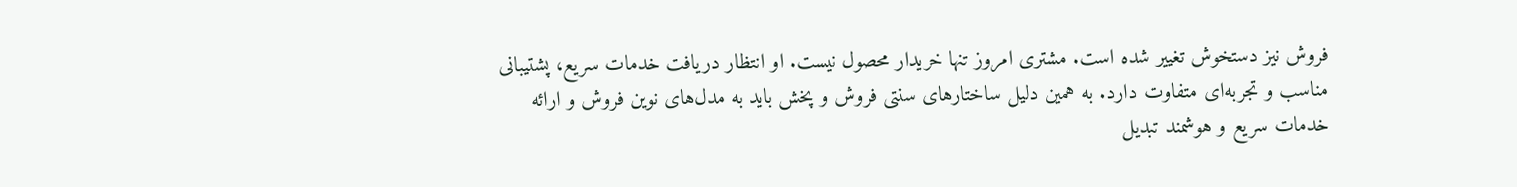فروش نیز دستخوش تغییر شده است. مشتری امروز تنها خریدار محصول نیست. او انتظار دریافت خدمات سریع، پشتیبانی مناسب و تجربه‌ای متفاوت دارد. به همین دلیل ساختارهای سنتی فروش و پخش باید به مدل‌های نوین فروش و ارائه خدمات سریع و هوشمند تبدیل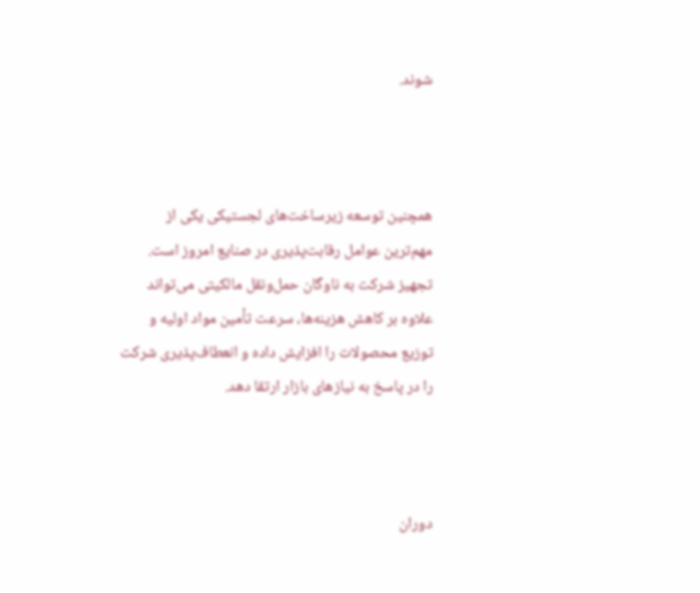شوند.



همچنین توسعه زیرساخت‌های لجستیکی یکی از مهم‌ترین عوامل رقابت‌پذیری در صنایع امروز است. تجهیز شرکت به ناوگان حمل‌ونقل مالکیتی می‌تواند علاوه بر کاهش هزینه‌ها، سرعت تأمین مواد اولیه و توزیع محصولات را افزایش داده و انعطاف‌پذیری شرکت را در پاسخ به نیازهای بازار ارتقا دهد.



دوران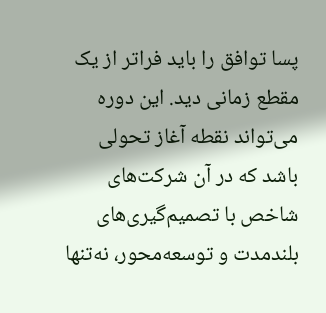پسا توافق را باید فراتر از یک مقطع زمانی دید. این دوره می‌تواند نقطه آغاز تحولی باشد که در آن شرکت‌های شاخص با تصمیم‌گیری‌های بلندمدت و توسعه‌محور، نه‌تنها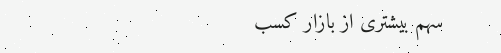سهم بیشتری از بازار کسب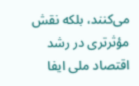می‌کنند، بلکه نقش مؤثرتری در رشد اقتصاد ملی ایفا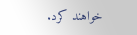خواهند کرد.